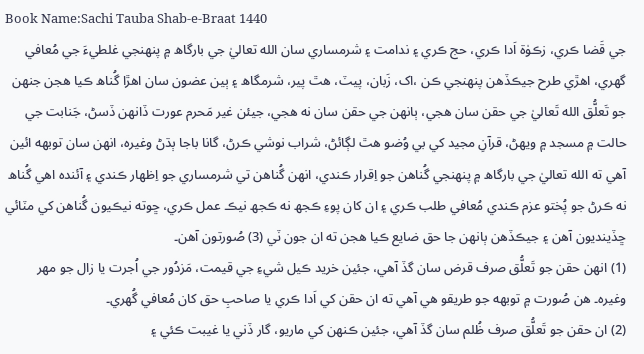Book Name:Sachi Tauba Shab-e-Braat 1440
جي قَضا ڪري، زڪوٰة اَدا ڪري، حج ڪري ۽ ندامت ۽ شرمساري سان الله تعاليٰ جي بارگاھ ۾ پنهنجي غلطيءَ جي مُعافي گھري، اهڙي طرح جيڪڏهن پنهنجي ڪن ،اک، زَبان، پيٽ، هٿ پير، شرمگاھ ۽ ٻين عضون سان اهڙا گُناھ ڪيا هجن جنهن جو تَعلُّق الله تَعاليٰ جي حقن سان هجي، ٻانهن جي حقن سان نه هجي، جيئن غير مَحرم عورت ڏانهن ڏسڻ، جَنابت جي حالت ۾ مسجد ۾ ويهڻ، قرآنِ مجيد کي بي وُضو هٿ لڳائڻ، شراب نوشي ڪرڻ، گانا باجا ٻڌڻ وغيره، انهن سان توبهه ائين آهي ته الله تعاليٰ جي بارگاھ ۾ پنهنجي گُناهن جو اِقرار ڪندي، انهن گُناهن تي شرمساري جو اِظهار ڪندي ۽ آئنده اهي گُناھ نه ڪرڻ جو پُختو عزم ڪندي مُعافي طلب ڪري ۽ ان کان پوءِ ڪجھ نه ڪجھ نيڪ عمل ڪري، ڇوته نيڪيون گُناهن کي مٽائي ڇڏينديون آهن ۽ جيڪڏهن ٻانهن جا حق ضايع ڪيا هجن ته ان جون ٽي (3) صُورتون آهن۔
(1) انهن حقن جو تَعلُّق صرف قرض سان گڏ آهي، جئين خريد ڪيل شيءِ جي قيمت، مَزدُور جي اُجرت يا زال جو مهر وغيره۔ هن صُورت ۾ توبهه جو طريقو هي آهي ته ان حقن کي اَدا ڪري يا صاحبِ حق کان مُعافي گُھري۔
(2) ان حقن جو تَعلُّق صرف ظُلم سان گڏ آهي، جئين ڪنهن کي ماريو، گار ڏني يا غيبت ڪئي ۽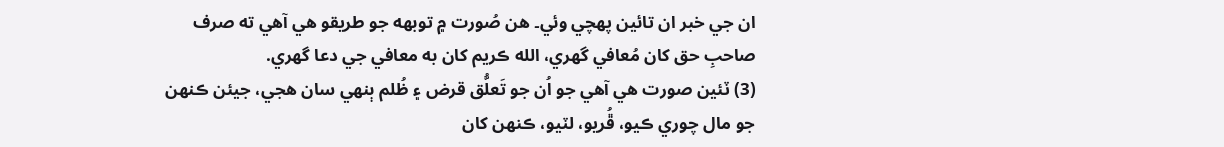ان جي خبر ان تائين پهچي وئي۔ هن صُورت ۾ توبهه جو طريقو هي آهي ته صرف صاحبِ حق کان مُعافي گھري، الله ڪريم کان به معافي جي دعا گھري.
(3) ٽئين صورت هي آهي جو اُن جو تَعلُّق قرض ۽ ظُلم ٻنهي سان هجي، جيئن ڪنهن جو مال چوري ڪيو، ڦُريو، لٽيو، ڪنهن کان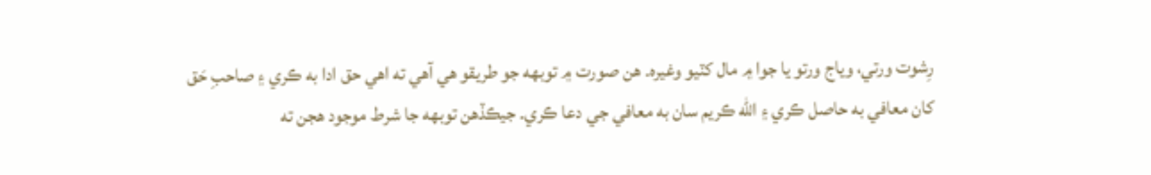رِشوت ورتي، وياج ورتو يا جوا ۾ مال کٽيو وغيره۔ هن صورت ۾ توبهه جو طريقو هي آهي ته اهي حق ادا به ڪري ۽ صاحبِ حَق کان معافي به حاصل ڪري ۽ الله ڪريم سان به معافي جي دعا ڪري۔ جيڪڏهن توبهه جا شرط موجود هجن ته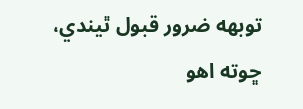توبهه ضرور قبول ٿيندي، ڇوته اهو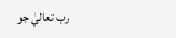رب تعاليٰ جو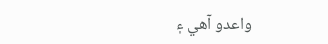واعدو آهي ۽